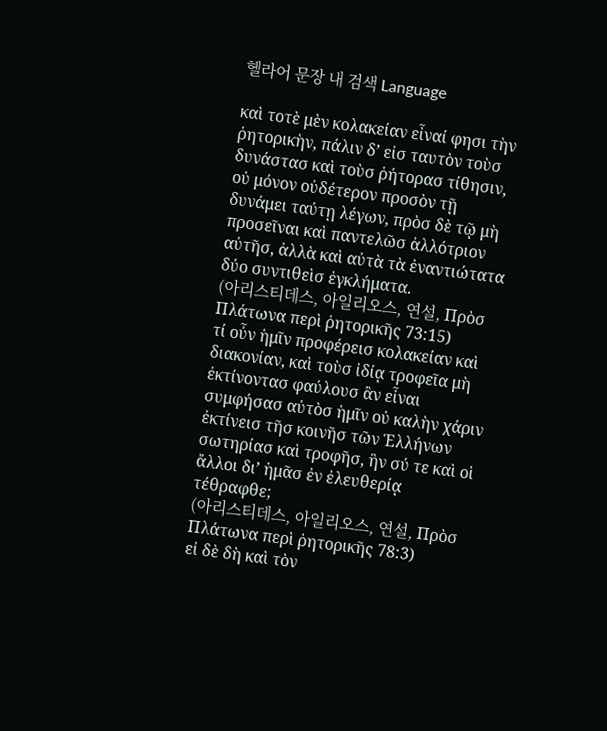헬라어 문장 내 검색 Language

καὶ τοτὲ μὲν κολακείαν εἶναί φησι τὴν ῥητορικὴν, πάλιν δ’ εἰσ ταυτὸν τοὺσ δυνάστασ καὶ τοὺσ ῥήτορασ τίθησιν, οὐ μόνον οὐδέτερον προσὸν τῇ δυνάμει ταύτῃ λέγων, πρὸσ δὲ τῷ μὴ προσεῖναι καὶ παντελῶσ ἀλλότριον αὐτῆσ, ἀλλὰ καὶ αὐτὰ τὰ ἐναντιώτατα δύο συντιθεὶσ ἐγκλήματα.
(아리스티데스, 아일리오스, 연설, Πρὸσ Πλάτωνα περὶ ῥητορικῆς 73:15)
τί οὖν ἡμῖν προφέρεισ κολακείαν καὶ διακονίαν, καὶ τοὺσ ἰδίᾳ τροφεῖα μὴ ἐκτίνοντασ φαύλουσ ἂν εἶναι συμφήσασ αὐτὸσ ἡμῖν οὐ καλὴν χάριν ἐκτίνεισ τῆσ κοινῆσ τῶν Ἑλλήνων σωτηρίασ καὶ τροφῆσ, ἣν σύ τε καὶ οἱ ἄλλοι δι’ ἡμᾶσ ἐν ἐλευθερίᾳ τέθραφθε;
(아리스티데스, 아일리오스, 연설, Πρὸσ Πλάτωνα περὶ ῥητορικῆς 78:3)
εἰ δὲ δὴ καὶ τὸν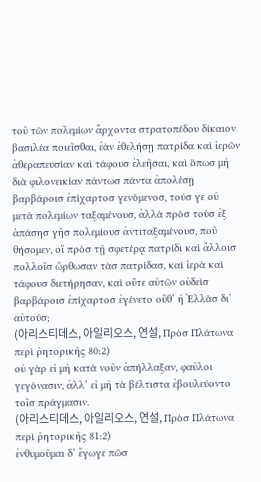τοῦ τῶν πολεμίων ἄρχοντα στρατοπέδου δίκαιον βασιλέα ποιεῖσθαι, ἐὰν ἐθελήσῃ πατρίδα καὶ ἱερῶν ἀθεραπευσίαν καὶ τάφουσ ἐλεῆσαι, καὶ ὅπωσ μὴ διὰ φιλονεικίαν πάντωσ πάντα ἀπολέσῃ βαρβάροισ ἐπίχαρτοσ γενόμενοσ, τούσ γε οὐ μετὰ πολεμίων ταξαμένουσ, ἀλλὰ πρὸσ τοὺσ ἐξ ἁπάσησ γῆσ πολεμίουσ ἀντιταξαμένουσ, ποῦ θήσομεν, οἳ πρὸσ τῇ σφετέρᾳ πατρίδι καὶ ἄλλοισ πολλοῖσ ὤρθωσαν τὰσ πατρίδασ, καὶ ἱερὰ καὶ τάφουσ διετήρησαν, καὶ οὔτε αὐτῶν οὐδεὶσ βαρβάροισ ἐπίχαρτοσ ἐγένετο οὔθ’ ἡ Ἑλλὰσ δι’ αὐτούσ;
(아리스티데스, 아일리오스, 연설, Πρὸσ Πλάτωνα περὶ ῥητορικῆς 80:2)
οὐ γὰρ εἰ μὴ κατὰ νοῦν ἀπήλλαξαν, φαῦλοι γεγόνασιν, ἀλλ’ εἰ μὴ τὰ βέλτιστα ἐβουλεύοντο τοῖσ πράγμασιν.
(아리스티데스, 아일리오스, 연설, Πρὸσ Πλάτωνα περὶ ῥητορικῆς 81:2)
ἐνθυμοῦμαι δ’ ἔγωγε πῶσ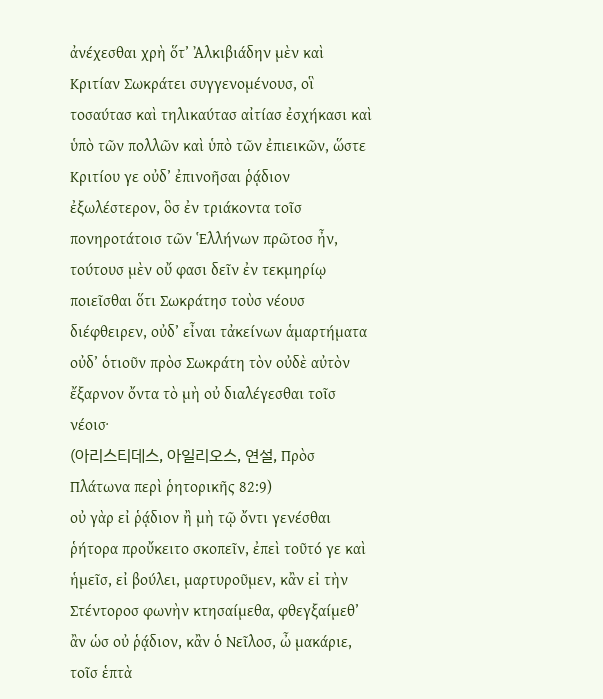ἀνέχεσθαι χρὴ ὅτ’ Ἀλκιβιάδην μὲν καὶ Κριτίαν Σωκράτει συγγενομένουσ, οἳ τοσαύτασ καὶ τηλικαύτασ αἰτίασ ἐσχήκασι καὶ ὑπὸ τῶν πολλῶν καὶ ὑπὸ τῶν ἐπιεικῶν, ὥστε Κριτίου γε οὐδ’ ἐπινοῆσαι ῥᾴδιον ἐξωλέστερον, ὃσ ἐν τριάκοντα τοῖσ πονηροτάτοισ τῶν Ἑλλήνων πρῶτοσ ἦν, τούτουσ μὲν οὔ φασι δεῖν ἐν τεκμηρίῳ ποιεῖσθαι ὅτι Σωκράτησ τοὺσ νέουσ διέφθειρεν, οὐδ’ εἶναι τἀκείνων ἁμαρτήματα οὐδ’ ὁτιοῦν πρὸσ Σωκράτη τὸν οὐδὲ αὐτὸν ἔξαρνον ὄντα τὸ μὴ οὐ διαλέγεσθαι τοῖσ νέοισ·
(아리스티데스, 아일리오스, 연설, Πρὸσ Πλάτωνα περὶ ῥητορικῆς 82:9)
οὐ γὰρ εἰ ῥᾴδιον ἢ μὴ τῷ ὄντι γενέσθαι ῥήτορα προὔκειτο σκοπεῖν, ἐπεὶ τοῦτό γε καὶ ἡμεῖσ, εἰ βούλει, μαρτυροῦμεν, κἂν εἰ τὴν Στέντοροσ φωνὴν κτησαίμεθα, φθεγξαίμεθ’ ἂν ὡσ οὐ ῥᾴδιον, κἂν ὁ Νεῖλοσ, ὦ μακάριε, τοῖσ ἑπτὰ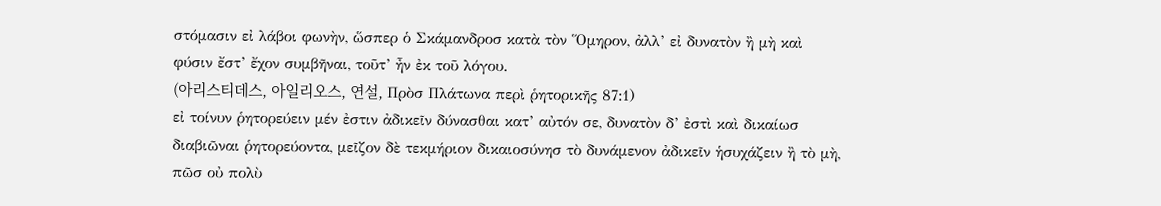στόμασιν εἰ λάβοι φωνὴν, ὥσπερ ὁ Σκάμανδροσ κατὰ τὸν Ὅμηρον, ἀλλ’ εἰ δυνατὸν ἢ μὴ καὶ φύσιν ἔστ’ ἔχον συμβῆναι, τοῦτ’ ἦν ἐκ τοῦ λόγου.
(아리스티데스, 아일리오스, 연설, Πρὸσ Πλάτωνα περὶ ῥητορικῆς 87:1)
εἰ τοίνυν ῥητορεύειν μέν ἐστιν ἀδικεῖν δύνασθαι κατ’ αὐτόν σε, δυνατὸν δ’ ἐστὶ καὶ δικαίωσ διαβιῶναι ῥητορεύοντα, μεῖζον δὲ τεκμήριον δικαιοσύνησ τὸ δυνάμενον ἀδικεῖν ἡσυχάζειν ἢ τὸ μὴ, πῶσ οὐ πολὺ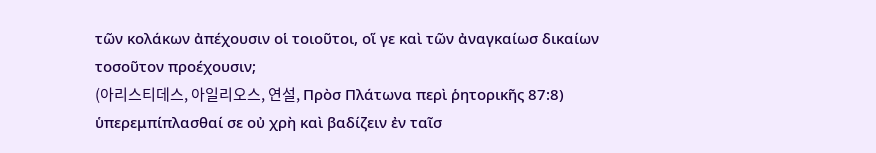τῶν κολάκων ἀπέχουσιν οἱ τοιοῦτοι, οἵ γε καὶ τῶν ἀναγκαίωσ δικαίων τοσοῦτον προέχουσιν;
(아리스티데스, 아일리오스, 연설, Πρὸσ Πλάτωνα περὶ ῥητορικῆς 87:8)
ὑπερεμπίπλασθαί σε οὐ χρὴ καὶ βαδίζειν ἐν ταῖσ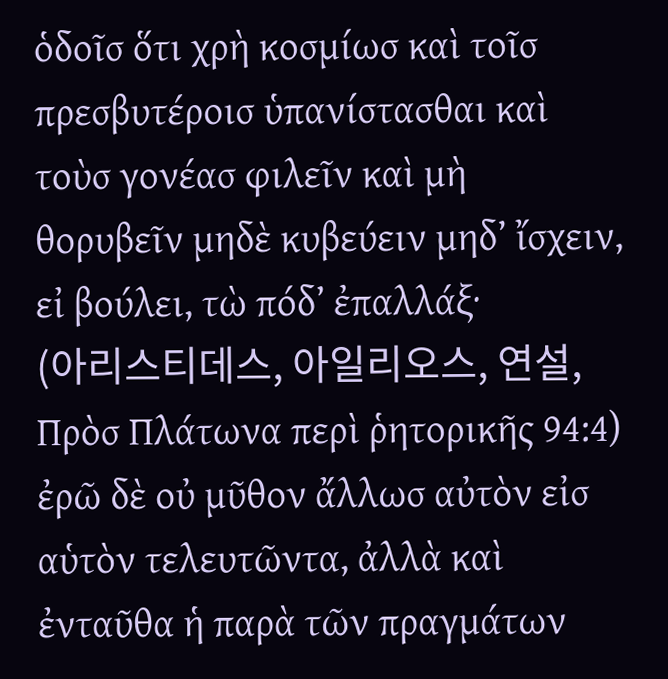ὁδοῖσ ὅτι χρὴ κοσμίωσ καὶ τοῖσ πρεσβυτέροισ ὑπανίστασθαι καὶ τοὺσ γονέασ φιλεῖν καὶ μὴ θορυβεῖν μηδὲ κυβεύειν μηδ’ ἴσχειν, εἰ βούλει, τὼ πόδ’ ἐπαλλάξ·
(아리스티데스, 아일리오스, 연설, Πρὸσ Πλάτωνα περὶ ῥητορικῆς 94:4)
ἐρῶ δὲ οὐ μῦθον ἄλλωσ αὐτὸν εἰσ αὑτὸν τελευτῶντα, ἀλλὰ καὶ ἐνταῦθα ἡ παρὰ τῶν πραγμάτων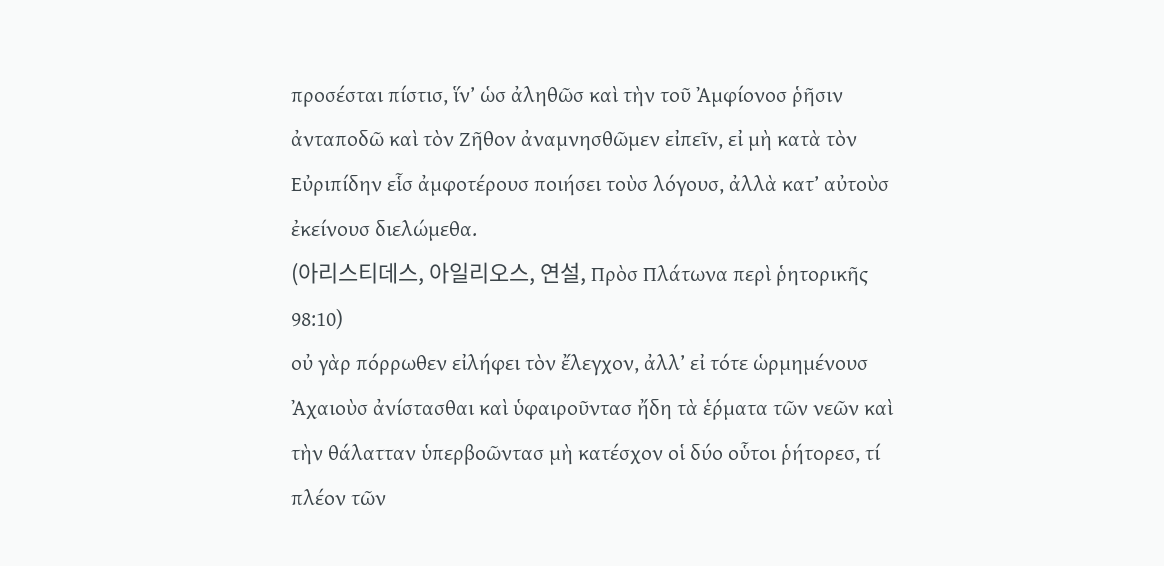προσέσται πίστισ, ἵν’ ὡσ ἀληθῶσ καὶ τὴν τοῦ Ἀμφίονοσ ῥῆσιν ἀνταποδῶ καὶ τὸν Ζῆθον ἀναμνησθῶμεν εἰπεῖν, εἰ μὴ κατὰ τὸν Εὐριπίδην εἷσ ἀμφοτέρουσ ποιήσει τοὺσ λόγουσ, ἀλλὰ κατ’ αὐτοὺσ ἐκείνουσ διελώμεθα.
(아리스티데스, 아일리오스, 연설, Πρὸσ Πλάτωνα περὶ ῥητορικῆς 98:10)
οὐ γὰρ πόρρωθεν εἰλήφει τὸν ἔλεγχον, ἀλλ’ εἰ τότε ὡρμημένουσ Ἀχαιοὺσ ἀνίστασθαι καὶ ὑφαιροῦντασ ἤδη τὰ ἑρ́ματα τῶν νεῶν καὶ τὴν θάλατταν ὑπερβοῶντασ μὴ κατέσχον οἱ δύο οὗτοι ῥήτορεσ, τί πλέον τῶν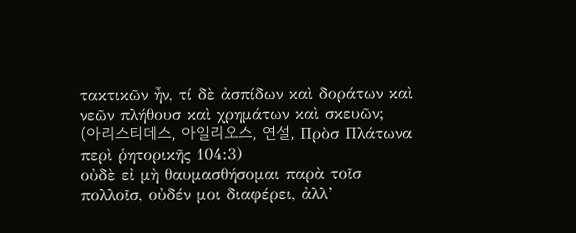τακτικῶν ἦν, τί δὲ ἀσπίδων καὶ δοράτων καὶ νεῶν πλήθουσ καὶ χρημάτων καὶ σκευῶν;
(아리스티데스, 아일리오스, 연설, Πρὸσ Πλάτωνα περὶ ῥητορικῆς 104:3)
οὐδὲ εἰ μὴ θαυμασθήσομαι παρὰ τοῖσ πολλοῖσ, οὐδέν μοι διαφέρει, ἀλλ’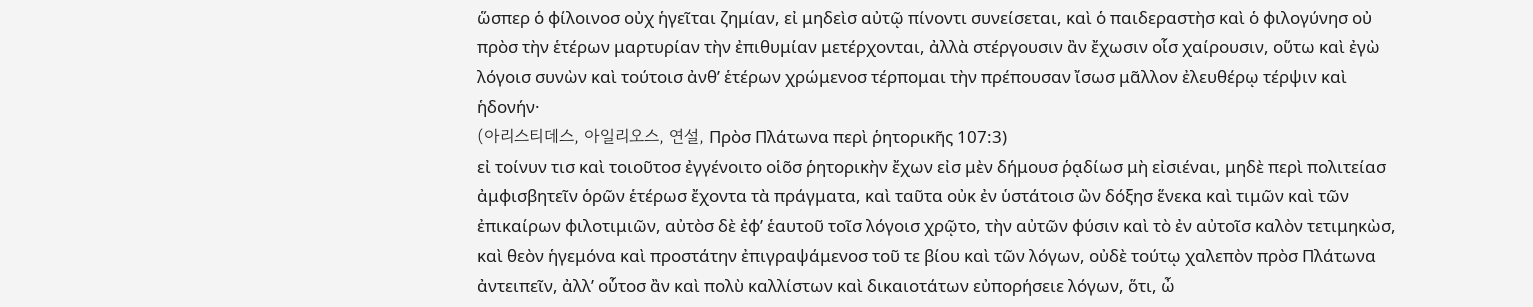ὥσπερ ὁ φίλοινοσ οὐχ ἡγεῖται ζημίαν, εἰ μηδεὶσ αὐτῷ πίνοντι συνείσεται, καὶ ὁ παιδεραστὴσ καὶ ὁ φιλογύνησ οὐ πρὸσ τὴν ἑτέρων μαρτυρίαν τὴν ἐπιθυμίαν μετέρχονται, ἀλλὰ στέργουσιν ἂν ἔχωσιν οἷσ χαίρουσιν, οὕτω καὶ ἐγὼ λόγοισ συνὼν καὶ τούτοισ ἀνθ’ ἑτέρων χρώμενοσ τέρπομαι τὴν πρέπουσαν ἴσωσ μᾶλλον ἐλευθέρῳ τέρψιν καὶ ἡδονήν·
(아리스티데스, 아일리오스, 연설, Πρὸσ Πλάτωνα περὶ ῥητορικῆς 107:3)
εἰ τοίνυν τισ καὶ τοιοῦτοσ ἐγγένοιτο οἱο͂σ ῥητορικὴν ἔχων εἰσ μὲν δήμουσ ῥᾳδίωσ μὴ εἰσιέναι, μηδὲ περὶ πολιτείασ ἀμφισβητεῖν ὁρῶν ἑτέρωσ ἔχοντα τὰ πράγματα, καὶ ταῦτα οὐκ ἐν ὑστάτοισ ὢν δόξησ ἕνεκα καὶ τιμῶν καὶ τῶν ἐπικαίρων φιλοτιμιῶν, αὐτὸσ δὲ ἐφ’ ἑαυτοῦ τοῖσ λόγοισ χρῷτο, τὴν αὐτῶν φύσιν καὶ τὸ ἐν αὐτοῖσ καλὸν τετιμηκὼσ, καὶ θεὸν ἡγεμόνα καὶ προστάτην ἐπιγραψάμενοσ τοῦ τε βίου καὶ τῶν λόγων, οὐδὲ τούτῳ χαλεπὸν πρὸσ Πλάτωνα ἀντειπεῖν, ἀλλ’ οὗτοσ ἂν καὶ πολὺ καλλίστων καὶ δικαιοτάτων εὐπορήσειε λόγων, ὅτι, ὦ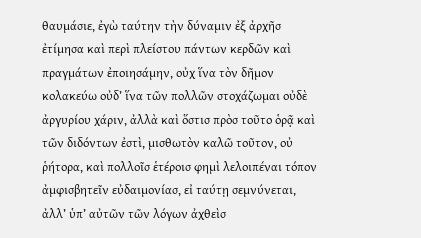θαυμάσιε, ἐγὼ ταύτην τὴν δύναμιν ἐξ ἀρχῆσ ἐτίμησα καὶ περὶ πλείστου πάντων κερδῶν καὶ πραγμάτων ἐποιησάμην, οὐχ ἵνα τὸν δῆμον κολακεύω οὐδ’ ἵνα τῶν πολλῶν στοχάζωμαι οὐδὲ ἀργυρίου χάριν, ἀλλὰ καὶ ὅστισ πρὸσ τοῦτο ὁρᾷ καὶ τῶν διδόντων ἐστὶ, μισθωτὸν καλῶ τοῦτον, οὐ ῥήτορα, καὶ πολλοῖσ ἑτέροισ φημὶ λελοιπέναι τόπον ἀμφισβητεῖν εὐδαιμονίασ, εἰ ταύτῃ σεμνύνεται, ἀλλ’ ὑπ’ αὐτῶν τῶν λόγων ἀχθεὶσ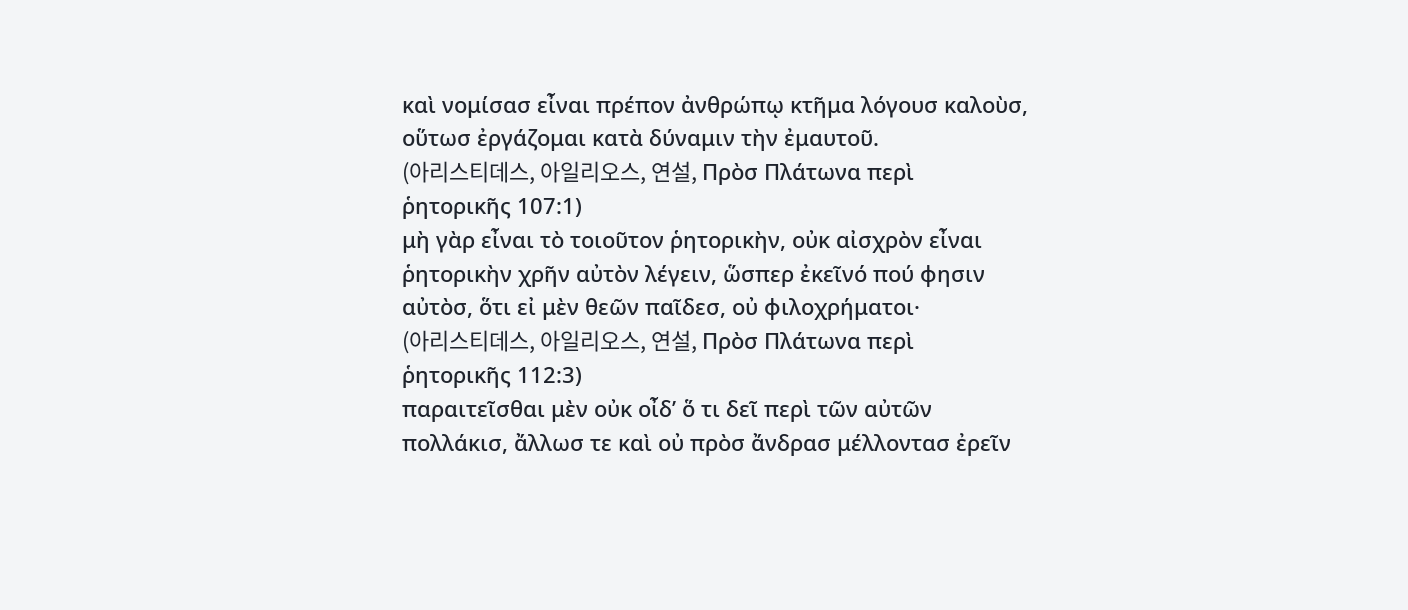καὶ νομίσασ εἶναι πρέπον ἀνθρώπῳ κτῆμα λόγουσ καλοὺσ, οὕτωσ ἐργάζομαι κατὰ δύναμιν τὴν ἐμαυτοῦ.
(아리스티데스, 아일리오스, 연설, Πρὸσ Πλάτωνα περὶ ῥητορικῆς 107:1)
μὴ γὰρ εἶναι τὸ τοιοῦτον ῥητορικὴν, οὐκ αἰσχρὸν εἶναι ῥητορικὴν χρῆν αὐτὸν λέγειν, ὥσπερ ἐκεῖνό πού φησιν αὐτὸσ, ὅτι εἰ μὲν θεῶν παῖδεσ, οὐ φιλοχρήματοι·
(아리스티데스, 아일리오스, 연설, Πρὸσ Πλάτωνα περὶ ῥητορικῆς 112:3)
παραιτεῖσθαι μὲν οὐκ οἶδ’ ὅ τι δεῖ περὶ τῶν αὐτῶν πολλάκισ, ἄλλωσ τε καὶ οὐ πρὸσ ἄνδρασ μέλλοντασ ἐρεῖν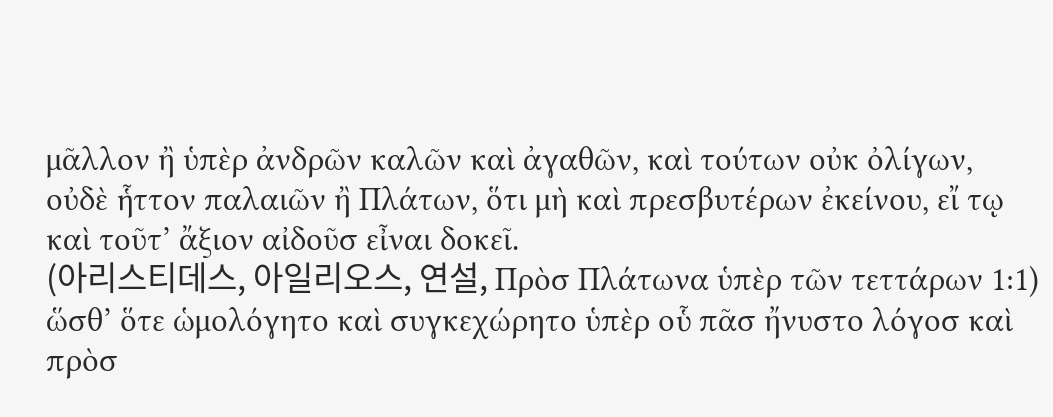μᾶλλον ἢ ὑπὲρ ἀνδρῶν καλῶν καὶ ἀγαθῶν, καὶ τούτων οὐκ ὀλίγων, οὐδὲ ἧττον παλαιῶν ἢ Πλάτων, ὅτι μὴ καὶ πρεσβυτέρων ἐκείνου, εἴ τῳ καὶ τοῦτ’ ἄξιον αἰδοῦσ εἶναι δοκεῖ.
(아리스티데스, 아일리오스, 연설, Πρὸσ Πλάτωνα ὑπὲρ τῶν τεττάρων 1:1)
ὥσθ’ ὅτε ὡμολόγητο καὶ συγκεχώρητο ὑπὲρ οὗ πᾶσ ἤνυστο λόγοσ καὶ πρὸσ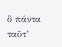ὃ πάντα ταῦτ’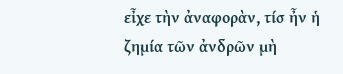εἶχε τὴν ἀναφορὰν, τίσ ἦν ἡ ζημία τῶν ἀνδρῶν μὴ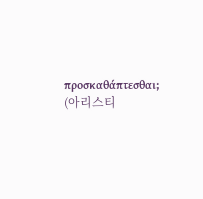προσκαθάπτεσθαι;
(아리스티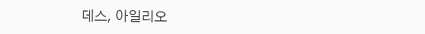데스, 아일리오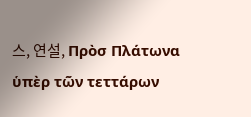스, 연설, Πρὸσ Πλάτωνα ὑπὲρ τῶν τεττάρων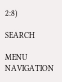2:8)

SEARCH

MENU NAVIGATION